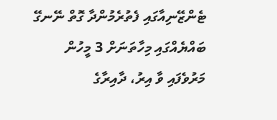ޓެންޒޭނިއާގައި ފެތުރެމުންދާ ގޮތް ނޭނގޭ ބައްޔެއްގައި މިހާތަނަށް 3 މީހުން މަރުވެފައި ވާ އިރު، ދާއިރާގެ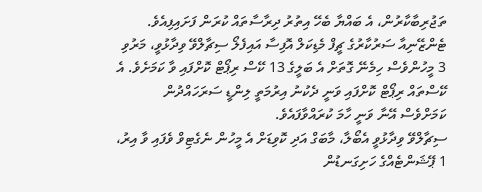ތަޖުރިބާކާރުން، އެ ބައްޔާ ބެހޭ އިތުރު ދިރާސާތައް ކުރަން ފަށައިފިއެވެ.
ޓެންޒޭނިއާ ސަރުކާރުގެ ޗީފް މެޑިކަލް އޮފިސާ އައިފެލޯ ސިޗާލްވޭ ވިދާޅުވީ، މަރުވި 3 މީހުންވެސް ހިމެނޭ ގޮތަށް އެ ބަލީގެ 13 ކޭސް ރިޕޯޓް ކޮށްފައި ވާ ކަމަށެވެ. އެ ކޭސްތައް ރިޕޯޓް ކޮށްފައި ވަނީ ދެކުނު އިރުމަތީ ލިންޑީ ސަރަހައްދުން ކަމަށްވެސް އޭނާ ވަނީ ހާމަ ކުރައްވާފައެވެ.
ސިޗާލްވޭ ވިދާޅުވީ އެބޯލާ، މާބަގް އަދި ކޮވިޑަށް އެ މީހުން ނެގެޓިވް ވެފައި ވާ އިރު، 1 ޕޭޝަންޓެއްގެ ހަށިގަނޑުން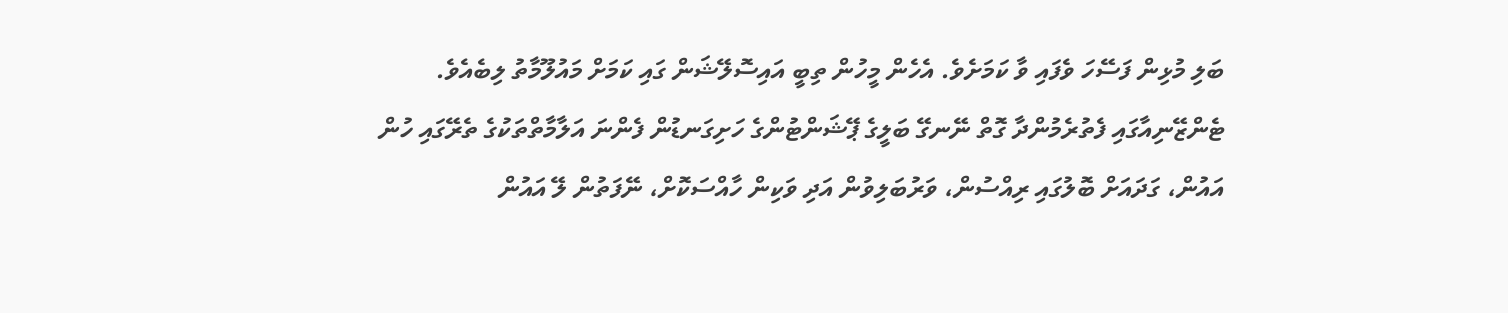ބަލި މުޅިން ފަސޭހަ ވެފައި ވާ ކަމަށެވެ. އެހެން މީހުން ތިބީ އައިސޮލޭޝަން ގައި ކަމަށް މައުލޫމާތު ލިބެއެވެ.
ޓެންޒޭނިއާގައި ފެތުރެމުންދާ ގޮތް ނޭނގޭ ބަލީގެ ޕޭޝަންޓުންގެ ހަށިގަނޑުން ފެންނަ އަލާމާތްތަކުގެ ތެރޭގައި ހުން އައުން، ގަދައަށް ބޮލުގައި ރިއްސުން، ވަރުބަލިވުން އަދި ވަކިން ހާއްސަކޮށް، ނޭފަތުން ލޭ އައުން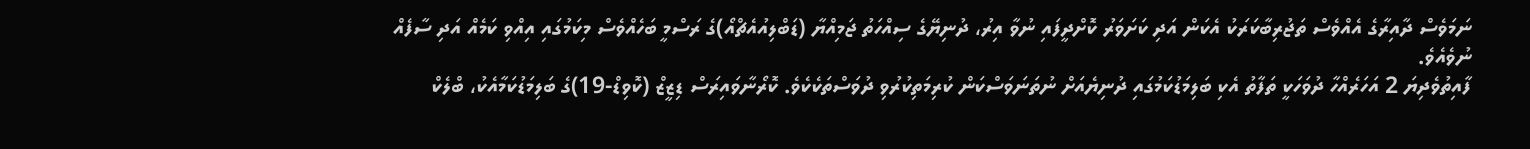ނަމަވެސް ދާއިރާގެ އެއްވެސް ތަޖުރިބާކަރަކު އެކަން އަދި ކަށަވަރު ކޮށްދީފައި ނުވާ އިރު، ދުނިޔޭގެ ސިއްހަތު ޖަމިއްޔާ (ޑަބްލިއުއެޗްއޯ)ގެ ރަސްމީ ބަހެއްވެސް މިކަމުގައި އިއްވި ކަމެއް އަދި ސާފެއް ނުވެއެވެ.
ފާއިތުވެދިޔަ 2 އަހަރެއްހާ ދުވަހަކީ ތަފާތު އެކި ބަލިމަޑުކަމުގައި ދުނިޔެއަށް ނުތަނަވަސްކަން ކުރިމަތިކުރުވި ދުވަސްތަކެކެވެ. ކޮރޯނާވައިރަސް ޑިޒީޒް (ކޮވިޑް-19)ގެ ބަލިމަޑުކަމާއެކު، ބްލެކް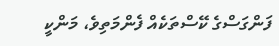ފަންގަސްގެ ކޭސްތަކެއް ފެންމަތިވެ، މަންކީ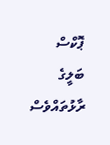ޕޮކްސް ބަލީގެ ރާޅުތައްވެސް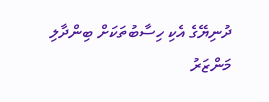ދުނިޔޭގެ އެކި ހިސާބުތަކަށް ބިންދާލި މަންޒަރު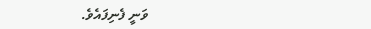ވަނީ ފެނިފައެވެ.